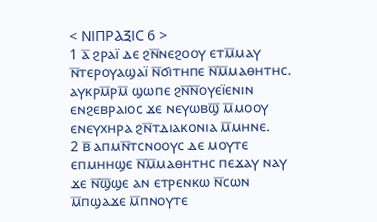< ⲚⲒⲠⲢⲀⲜⲒⲤ 6 >
1 ⲁ̅ ϩⲣⲁⲓ̈ ⲇⲉ ϩⲛ̅ⲛⲉϩⲟⲟⲩ ⲉⲧⲙ̅ⲙⲁⲩ ⲛ̅ⲧⲉⲣⲟⲩⲁϣⲁⲓ̈ ⲛ̅ϭⲓⲧⲏⲡⲉ ⲛ̅ⲙ̅ⲙⲁⲑⲏⲧⲏⲥ. ⲁⲩⲕⲣⲙ̅ⲣⲙ̅ ϣⲱⲡⲉ ϩⲛ̅ⲛ̅ⲟⲩⲉⲓ̈ⲉⲛⲓⲛ ⲉⲛϩⲉⲃⲣⲁⲓⲟⲥ ϫⲉ ⲛⲉⲩⲱⲃϣ̅ ⲙ̅ⲙⲟⲟⲩ ⲉⲛⲉⲩⲭⲏⲣⲁ ϩⲛ̅ⲧⲇⲓⲁⲕⲟⲛⲓⲁ ⲙ̅ⲙⲏⲛⲉ.
2 ⲃ̅ ⲁⲡⲙⲛ̅ⲧⲥⲛⲟⲟⲩⲥ ⲇⲉ ⲙⲟⲩⲧⲉ ⲉⲡⲙⲏⲏϣⲉ ⲛ̅ⲙ̅ⲙⲁⲑⲏⲧⲏⲥ ⲡⲉϫⲁⲩ ⲛⲁⲩ ϫⲉ ⲛ̅ϣ̅ϣⲉ ⲁⲛ ⲉⲧⲣⲉⲛⲕⲱ ⲛ̅ⲥⲱⲛ ⲙ̅ⲡϣⲁϫⲉ ⲙ̅ⲡⲛⲟⲩⲧⲉ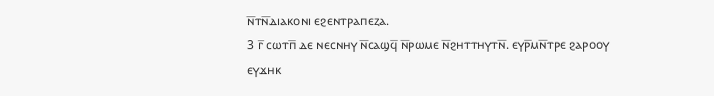ⲛ̅ⲧⲛ̅ⲇⲓⲁⲕⲟⲛⲓ ⲉϩⲉⲛⲧⲣⲁⲡⲉⲍⲁ.
3 ⲅ̅ ⲥⲱⲧⲡ̅ ⲇⲉ ⲛⲉⲥⲛⲏⲩ ⲛ̅ⲥⲁϣϥ̅ ⲛ̅ⲣⲱⲙⲉ ⲛ̅ϩⲏⲧⲧⲏⲩⲧⲛ̅. ⲉⲩⲣ̅ⲙⲛ̅ⲧⲣⲉ ϩⲁⲣⲟⲟⲩ ⲉⲩϫⲏⲕ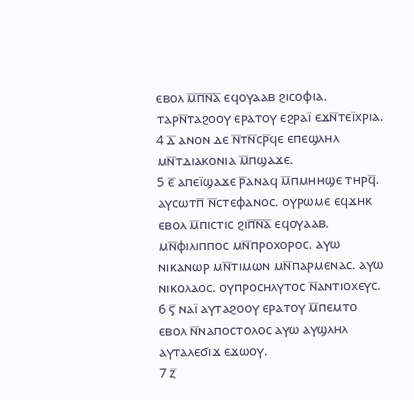ⲉⲃⲟⲗ ⲙ̅ⲡ̅ⲛ̅ⲁ̅ ⲉϥⲟⲩⲁⲁⲃ ϩⲓⲥⲟⲫⲓⲁ. ⲧⲁⲣⲛ̅ⲧⲁϩⲟⲟⲩ ⲉⲣⲁⲧⲟⲩ ⲉϩⲣⲁⲓ̈ ⲉϫⲛ̅ⲧⲉⲓ̈ⲭⲣⲓⲁ.
4 ⲇ̅ ⲁⲛⲟⲛ ⲇⲉ ⲛ̅ⲧⲛ̅ⲥⲣ̅ϥⲉ ⲉⲡⲉϣⲗⲏⲗ ⲙⲛ̅ⲧⲇⲓⲁⲕⲟⲛⲓⲁ ⲙ̅ⲡϣⲁϫⲉ.
5 ⲉ̅ ⲁⲡⲉⲓ̈ϣⲁϫⲉ ⲣ̅ⲁⲛⲁϥ ⲙ̅ⲡⲙⲏⲏϣⲉ ⲧⲏⲣϥ̅. ⲁⲩⲥⲱⲧⲡ̅ ⲛ̅ⲥⲧⲉⲫⲁⲛⲟⲥ. ⲟⲩⲣⲱⲙⲉ ⲉϥϫⲏⲕ ⲉⲃⲟⲗ ⲙ̅ⲡⲓⲥⲧⲓⲥ ϩⲓⲡ̅ⲛ̅ⲁ̅ ⲉϥⲟⲩⲁⲁⲃ. ⲙⲛ̅ⲫⲓⲗⲓⲡⲡⲟⲥ ⲙⲛ̅ⲡⲣⲟⲭⲟⲣⲟⲥ. ⲁⲩⲱ ⲛⲓⲕⲁⲛⲱⲣ ⲙⲛ̅ⲧⲓⲙⲱⲛ ⲙⲛ̅ⲡⲁⲣⲙⲉⲛⲁⲥ. ⲁⲩⲱ ⲛⲓⲕⲟⲗⲁⲟⲥ. ⲟⲩⲡⲣⲟⲥⲏⲗⲩⲧⲟⲥ ⲛ̅ⲁⲛⲧⲓⲟⲭⲉⲩⲥ.
6 ⲋ̅ ⲛⲁⲓ̈ ⲁⲩⲧⲁϩⲟⲟⲩ ⲉⲣⲁⲧⲟⲩ ⲙ̅ⲡⲉⲙⲧⲟ ⲉⲃⲟⲗ ⲛ̅ⲛⲁⲡⲟⲥⲧⲟⲗⲟⲥ ⲁⲩⲱ ⲁⲩϣⲗⲏⲗ ⲁⲩⲧⲁⲗⲉϭⲓϫ ⲉϫⲱⲟⲩ.
7 ⲍ̅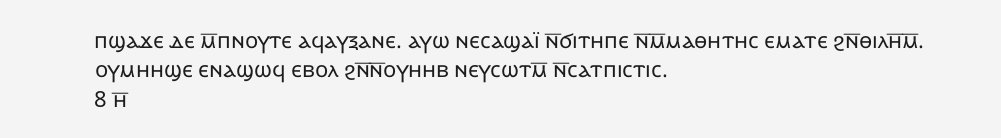ⲡϣⲁϫⲉ ⲇⲉ ⲙ̅ⲡⲛⲟⲩⲧⲉ ⲁϥⲁⲩⲝⲁⲛⲉ. ⲁⲩⲱ ⲛⲉⲥⲁϣⲁⲓ̈ ⲛ̅ϭⲓⲧⲏⲡⲉ ⲛ̅ⲙ̅ⲙⲁⲑⲏⲧⲏⲥ ⲉⲙⲁⲧⲉ ϩⲛ̅ⲑⲓⲗⲏ̅ⲙ̅. ⲟⲩⲙⲏⲏϣⲉ ⲉⲛⲁϣⲱϥ ⲉⲃⲟⲗ ϩⲛ̅ⲛ̅ⲟⲩⲏⲏⲃ ⲛⲉⲩⲥⲱⲧⲙ̅ ⲛ̅ⲥⲁⲧⲡⲓⲥⲧⲓⲥ.
8 ⲏ̅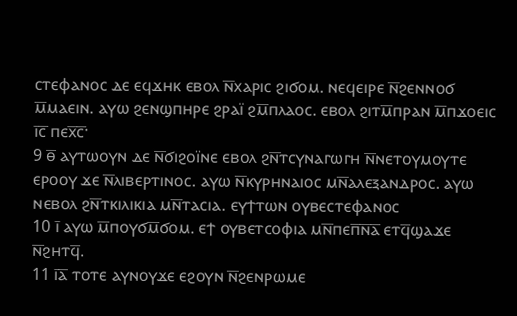ⲥⲧⲉⲫⲁⲛⲟⲥ ⲇⲉ ⲉϥϫⲏⲕ ⲉⲃⲟⲗ ⲛ̅ⲭⲁⲣⲓⲥ ϩⲓϭⲟⲙ. ⲛⲉϥⲉⲓⲣⲉ ⲛ̅ϩⲉⲛⲛⲟϭ ⲙ̅ⲙⲁⲉⲓⲛ. ⲁⲩⲱ ϩⲉⲛϣⲡⲏⲣⲉ ϩⲣⲁⲓ̈ ϩⲙ̅ⲡⲗⲁⲟⲥ. ⲉⲃⲟⲗ ϩⲓⲧⲙ̅ⲡⲣⲁⲛ ⲙ̅ⲡϫⲟⲉⲓⲥ ⲓ̅ⲥ̅ ⲡⲉⲭ̅ⲥ̅·
9 ⲑ̅ ⲁⲩⲧⲱⲟⲩⲛ ⲇⲉ ⲛ̅ϭⲓϩⲟⲓ̈ⲛⲉ ⲉⲃⲟⲗ ϩⲛ̅ⲧⲥⲩⲛⲁⲅⲱⲅⲏ ⲛ̅ⲛⲉⲧⲟⲩⲙⲟⲩⲧⲉ ⲉⲣⲟⲟⲩ ϫⲉ ⲛ̅ⲗⲓⲃⲉⲣⲧⲓⲛⲟⲥ. ⲁⲩⲱ ⲛ̅ⲕⲩⲣⲏⲛⲁⲓⲟⲥ ⲙⲛ̅ⲁⲗⲉⲝⲁⲛⲇⲣⲟⲥ. ⲁⲩⲱ ⲛⲉⲃⲟⲗ ϩⲛ̅ⲧⲕⲓⲗⲓⲕⲓⲁ ⲙⲛ̅ⲧⲁⲥⲓⲁ. ⲉⲩϯⲧⲱⲛ ⲟⲩⲃⲉⲥⲧⲉⲫⲁⲛⲟⲥ
10 ⲓ̅ ⲁⲩⲱ ⲙ̅ⲡⲟⲩϭⲙ̅ϭⲟⲙ. ⲉϯ ⲟⲩⲃⲉⲧⲥⲟⲫⲓⲁ ⲙⲛ̅ⲡⲉⲡ̅ⲛ̅ⲁ̅ ⲉⲧϥ̅ϣⲁϫⲉ ⲛ̅ϩⲏⲧϥ̅.
11 ⲓ̅ⲁ̅ ⲧⲟⲧⲉ ⲁⲩⲛⲟⲩϫⲉ ⲉϩⲟⲩⲛ ⲛ̅ϩⲉⲛⲣⲱⲙⲉ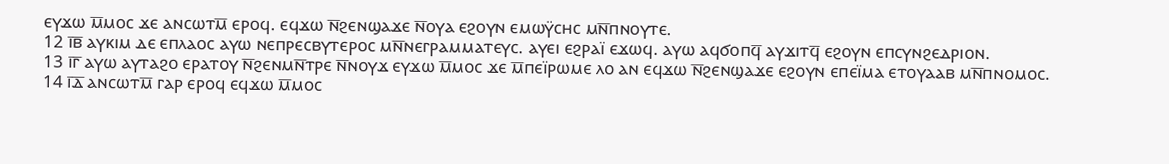ⲉⲩϫⲱ ⲙ̅ⲙⲟⲥ ϫⲉ ⲁⲛⲥⲱⲧⲙ̅ ⲉⲣⲟϥ. ⲉϥϫⲱ ⲛ̅ϩⲉⲛϣⲁϫⲉ ⲛ̅ⲟⲩⲁ ⲉϩⲟⲩⲛ ⲉⲙⲱⲩ̈ⲥⲏⲥ ⲙⲛ̅ⲡⲛⲟⲩⲧⲉ.
12 ⲓ̅ⲃ̅ ⲁⲩⲕⲓⲙ ⲇⲉ ⲉⲡⲗⲁⲟⲥ ⲁⲩⲱ ⲛⲉⲡⲣⲉⲥⲃⲩⲧⲉⲣⲟⲥ ⲙⲛ̅ⲛⲉⲅⲣⲁⲙⲙⲁⲧⲉⲩⲥ. ⲁⲩⲉⲓ ⲉϩⲣⲁⲓ̈ ⲉϫⲱϥ. ⲁⲩⲱ ⲁϥϭⲟⲡϥ̅ ⲁⲩϫⲓⲧϥ̅ ⲉϩⲟⲩⲛ ⲉⲡⲥⲩⲛϩⲉⲇⲣⲓⲟⲛ.
13 ⲓ̅ⲅ̅ ⲁⲩⲱ ⲁⲩⲧⲁϩⲟ ⲉⲣⲁⲧⲟⲩ ⲛ̅ϩⲉⲛⲙⲛ̅ⲧⲣⲉ ⲛ̅ⲛⲟⲩϫ ⲉⲩϫⲱ ⲙ̅ⲙⲟⲥ ϫⲉ ⲙ̅ⲡⲉⲓ̈ⲣⲱⲙⲉ ⲗⲟ ⲁⲛ ⲉϥϫⲱ ⲛ̅ϩⲉⲛϣⲁϫⲉ ⲉϩⲟⲩⲛ ⲉⲡⲉⲓ̈ⲙⲁ ⲉⲧⲟⲩⲁⲁⲃ ⲙⲛ̅ⲡⲛⲟⲙⲟⲥ.
14 ⲓ̅ⲇ̅ ⲁⲛⲥⲱⲧⲙ̅ ⲅⲁⲣ ⲉⲣⲟϥ ⲉϥϫⲱ ⲙ̅ⲙⲟⲥ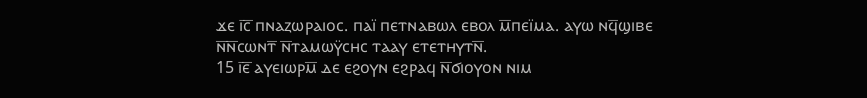ϫⲉ ⲓ̅ⲥ̅ ⲡⲛⲁⲍⲱⲣⲁⲓⲟⲥ. ⲡⲁⲓ̈ ⲡⲉⲧⲛⲁⲃⲱⲗ ⲉⲃⲟⲗ ⲙ̅ⲡⲉⲓ̈ⲙⲁ. ⲁⲩⲱ ⲛϥ̅ϣⲓⲃⲉ ⲛ̅ⲛ̅ⲥⲱⲛⲧ̅ ⲛ̅ⲧⲁⲙⲱⲩ̈ⲥⲏⲥ ⲧⲁⲁⲩ ⲉⲧⲉⲧⲏⲩⲧⲛ̅.
15 ⲓ̅ⲉ̅ ⲁⲩⲉⲓⲱⲣⲙ̅ ⲇⲉ ⲉϩⲟⲩⲛ ⲉϩⲣⲁϥ ⲛ̅ϭⲓⲟⲩⲟⲛ ⲛⲓⲙ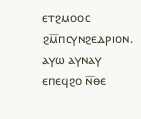ⲉⲧϩⲙⲟⲟⲥ ϩⲙ̅ⲡⲥⲩⲛϩⲉⲇⲣⲓⲟⲛ. ⲁⲩⲱ ⲁⲩⲛⲁⲩ ⲉⲡⲉϥϩⲟ ⲛ̅ⲑⲉ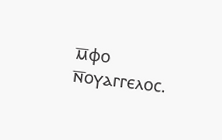ⲙ̅ⲫⲟ ⲛ̅ⲟⲩⲁⲅⲅⲉⲗⲟⲥ.